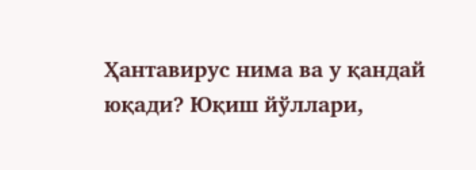Ҳантавирус нима ва у қандай юқади? Юқиш йўллари,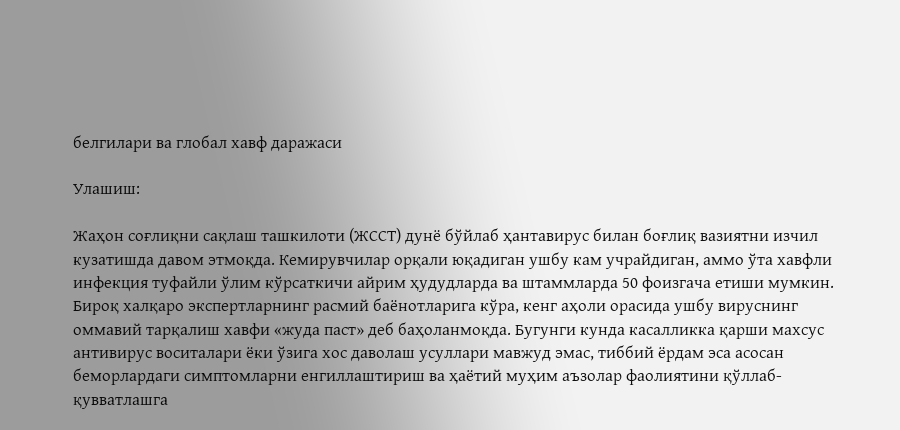белгилари ва глобал хавф даражаси

Улашиш:

Жаҳон соғлиқни сақлаш ташкилоти (ЖССТ) дунё бўйлаб ҳантавирус билан боғлиқ вазиятни изчил кузатишда давом этмоқда. Кемирувчилар орқали юқадиган ушбу кам учрайдиган, аммо ўта хавфли инфекция туфайли ўлим кўрсаткичи айрим ҳудудларда ва штаммларда 50 фоизгача етиши мумкин. Бироқ халқаро экспертларнинг расмий баёнотларига кўра, кенг аҳоли орасида ушбу вируснинг оммавий тарқалиш хавфи «жуда паст» деб баҳоланмоқда. Бугунги кунда касалликка қарши махсус антивирус воситалари ёки ўзига хос даволаш усуллари мавжуд эмас, тиббий ёрдам эса асосан беморлардаги симптомларни енгиллаштириш ва ҳаётий муҳим аъзолар фаолиятини қўллаб-қувватлашга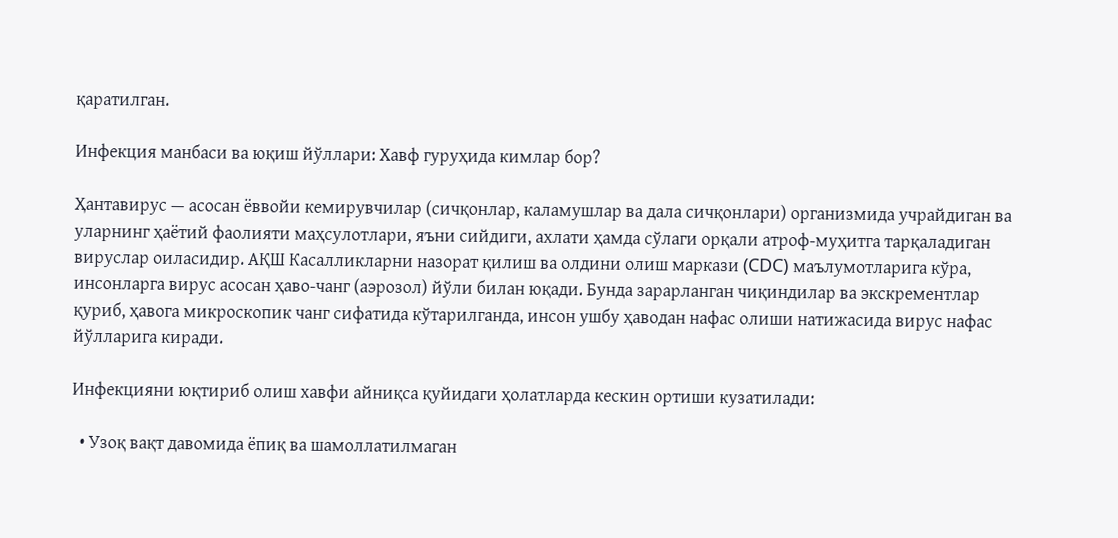қаратилган.

Инфекция манбаси ва юқиш йўллари: Хавф гуруҳида кимлар бор?

Ҳантавирус — асосан ёввойи кемирувчилар (сичқонлар, каламушлар ва дала сичқонлари) организмида учрайдиган ва уларнинг ҳаётий фаолияти маҳсулотлари, яъни сийдиги, ахлати ҳамда сўлаги орқали атроф-муҳитга тарқаладиган вируслар оиласидир. АҚШ Касалликларни назорат қилиш ва олдини олиш маркази (CDC) маълумотларига кўра, инсонларга вирус асосан ҳаво-чанг (аэрозол) йўли билан юқади. Бунда зарарланган чиқиндилар ва экскрементлар қуриб, ҳавога микроскопик чанг сифатида кўтарилганда, инсон ушбу ҳаводан нафас олиши натижасида вирус нафас йўлларига киради.

Инфекцияни юқтириб олиш хавфи айниқса қуйидаги ҳолатларда кескин ортиши кузатилади:

  • Узоқ вақт давомида ёпиқ ва шамоллатилмаган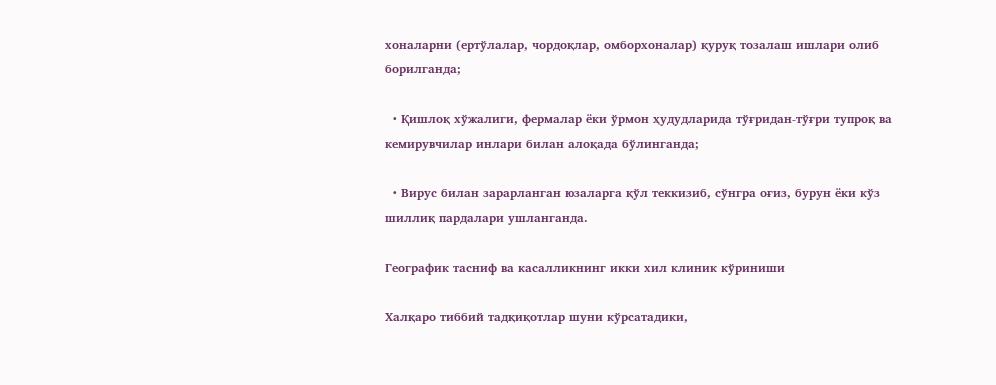хоналарни (ертўлалар, чордоқлар, омборхоналар) қуруқ тозалаш ишлари олиб борилганда;

  • Қишлоқ хўжалиги, фермалар ёки ўрмон ҳудудларида тўғридан-тўғри тупроқ ва кемирувчилар инлари билан алоқада бўлинганда;

  • Вирус билан зарарланган юзаларга қўл теккизиб, сўнгра оғиз, бурун ёки кўз шиллиқ пардалари ушланганда.

Географик тасниф ва касалликнинг икки хил клиник кўриниши

Халқаро тиббий тадқиқотлар шуни кўрсатадики,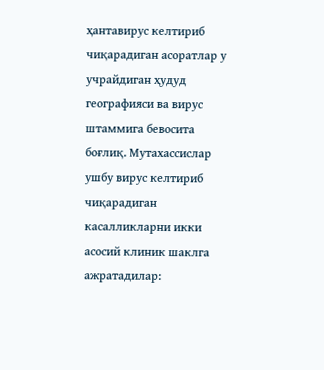ҳантавирус келтириб чиқарадиган асоратлар у учрайдиган ҳудуд географияси ва вирус штаммига бевосита боғлиқ. Мутахассислар ушбу вирус келтириб чиқарадиган касалликларни икки асосий клиник шаклга ажратадилар: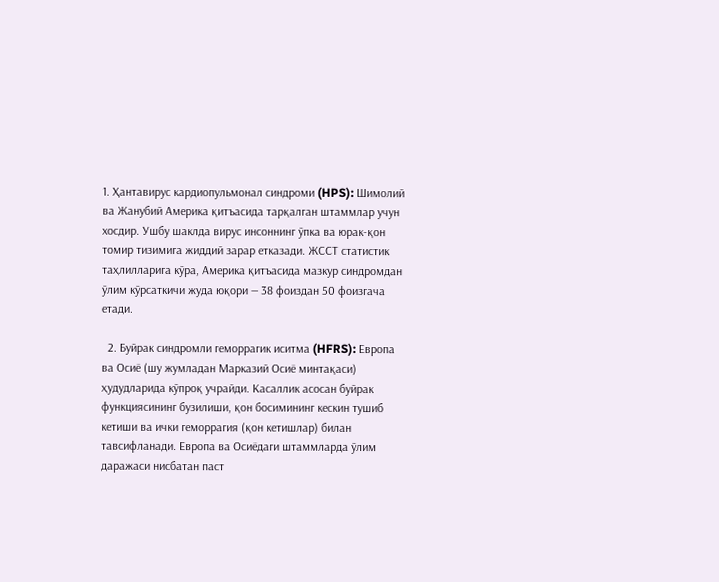1. Ҳантавирус кардиопульмонал синдроми (HPS): Шимолий ва Жанубий Америка қитъасида тарқалган штаммлар учун хосдир. Ушбу шаклда вирус инсоннинг ўпка ва юрак-қон томир тизимига жиддий зарар етказади. ЖССТ статистик таҳлилларига кўра, Америка қитъасида мазкур синдромдан ўлим кўрсаткичи жуда юқори — 38 фоиздан 50 фоизгача етади.

  2. Буйрак синдромли геморрагик иситма (HFRS): Европа ва Осиё (шу жумладан Марказий Осиё минтақаси) ҳудудларида кўпроқ учрайди. Касаллик асосан буйрак функциясининг бузилиши, қон босимининг кескин тушиб кетиши ва ички геморрагия (қон кетишлар) билан тавсифланади. Европа ва Осиёдаги штаммларда ўлим даражаси нисбатан паст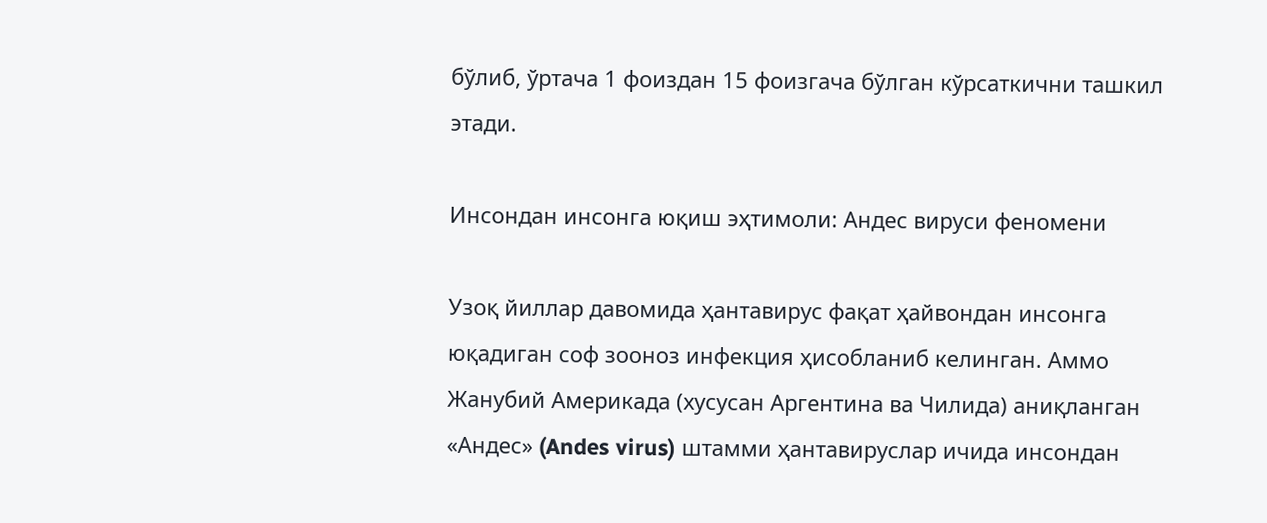бўлиб, ўртача 1 фоиздан 15 фоизгача бўлган кўрсаткични ташкил этади.

Инсондан инсонга юқиш эҳтимоли: Андес вируси феномени

Узоқ йиллар давомида ҳантавирус фақат ҳайвондан инсонга юқадиган соф зооноз инфекция ҳисобланиб келинган. Аммо Жанубий Америкада (хусусан Аргентина ва Чилида) аниқланган «Андес» (Andes virus) штамми ҳантавируслар ичида инсондан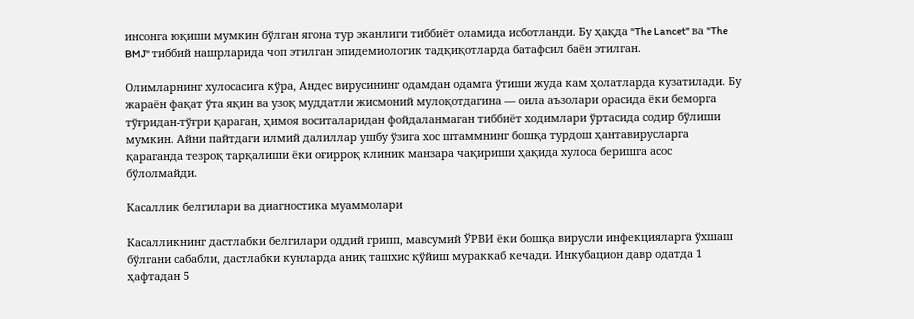инсонга юқиши мумкин бўлган ягона тур эканлиги тиббиёт оламида исботланди. Бу ҳақда "The Lancet" ва "The BMJ" тиббий нашрларида чоп этилган эпидемиологик тадқиқотларда батафсил баён этилган.

Олимларнинг хулосасига кўра, Андес вирусининг одамдан одамга ўтиши жуда кам ҳолатларда кузатилади. Бу жараён фақат ўта яқин ва узоқ муддатли жисмоний мулоқотдагина — оила аъзолари орасида ёки беморга тўғридан-тўғри қараган, ҳимоя воситаларидан фойдаланмаган тиббиёт ходимлари ўртасида содир бўлиши мумкин. Айни пайтдаги илмий далиллар ушбу ўзига хос штаммнинг бошқа турдош ҳантавирусларга қараганда тезроқ тарқалиши ёки оғирроқ клиник манзара чақириши ҳақида хулоса беришга асос бўлолмайди.

Касаллик белгилари ва диагностика муаммолари

Касалликнинг дастлабки белгилари оддий грипп, мавсумий ЎРВИ ёки бошқа вирусли инфекцияларга ўхшаш бўлгани сабабли, дастлабки кунларда аниқ ташхис қўйиш мураккаб кечади. Инкубацион давр одатда 1 ҳафтадан 5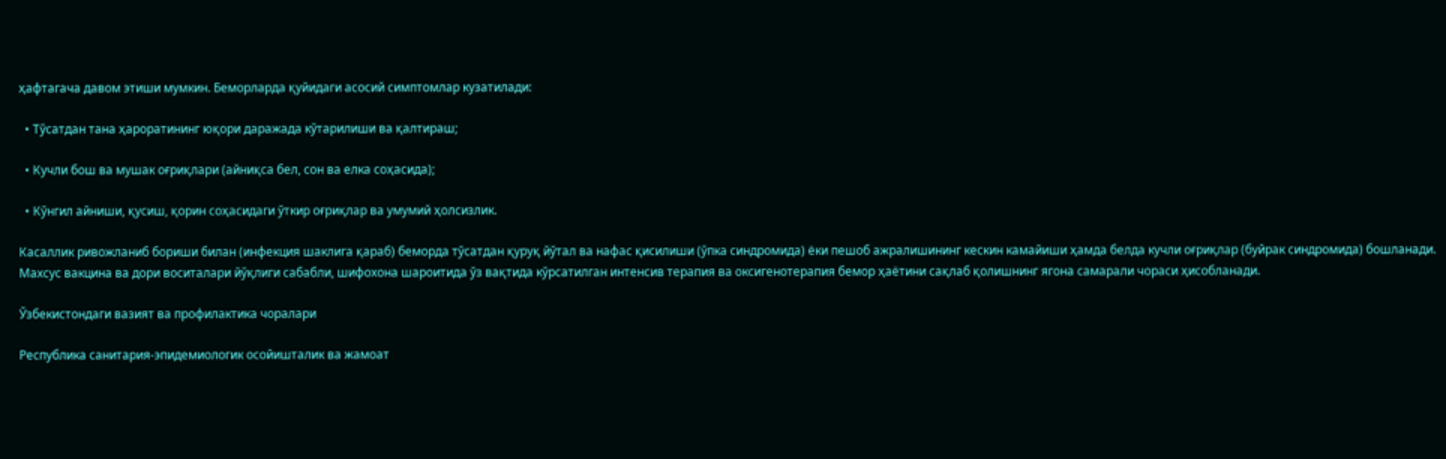ҳафтагача давом этиши мумкин. Беморларда қуйидаги асосий симптомлар кузатилади:

  • Тўсатдан тана ҳароратининг юқори даражада кўтарилиши ва қалтираш;

  • Кучли бош ва мушак оғриқлари (айниқса бел, сон ва елка соҳасида);

  • Кўнгил айниши, қусиш, қорин соҳасидаги ўткир оғриқлар ва умумий ҳолсизлик.

Касаллик ривожланиб бориши билан (инфекция шаклига қараб) беморда тўсатдан қуруқ йўтал ва нафас қисилиши (ўпка синдромида) ёки пешоб ажралишининг кескин камайиши ҳамда белда кучли оғриқлар (буйрак синдромида) бошланади. Махсус вакцина ва дори воситалари йўқлиги сабабли, шифохона шароитида ўз вақтида кўрсатилган интенсив терапия ва оксигенотерапия бемор ҳаётини сақлаб қолишнинг ягона самарали чораси ҳисобланади.

Ўзбекистондаги вазият ва профилактика чоралари

Республика санитария-эпидемиологик осойишталик ва жамоат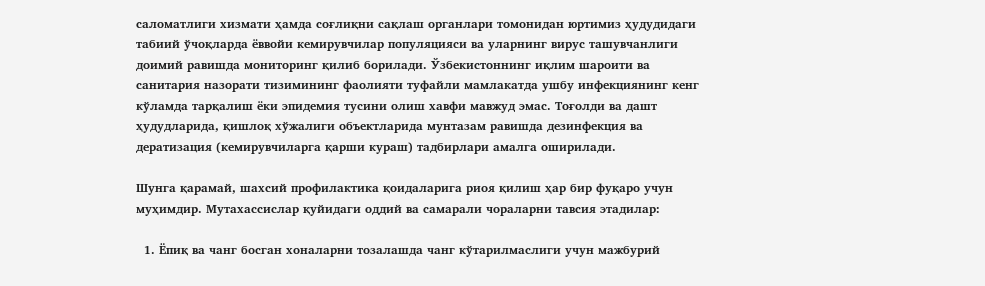саломатлиги хизмати ҳамда соғлиқни сақлаш органлари томонидан юртимиз ҳудудидаги табиий ўчоқларда ёввойи кемирувчилар популяцияси ва уларнинг вирус ташувчанлиги доимий равишда мониторинг қилиб борилади. Ўзбекистоннинг иқлим шароити ва санитария назорати тизимининг фаолияти туфайли мамлакатда ушбу инфекциянинг кенг кўламда тарқалиш ёки эпидемия тусини олиш хавфи мавжуд эмас. Тоғолди ва дашт ҳудудларида, қишлоқ хўжалиги объектларида мунтазам равишда дезинфекция ва дератизация (кемирувчиларга қарши кураш) тадбирлари амалга оширилади.

Шунга қарамай, шахсий профилактика қоидаларига риоя қилиш ҳар бир фуқаро учун муҳимдир. Мутахассислар қуйидаги оддий ва самарали чораларни тавсия этадилар:

  1. Ёпиқ ва чанг босган хоналарни тозалашда чанг кўтарилмаслиги учун мажбурий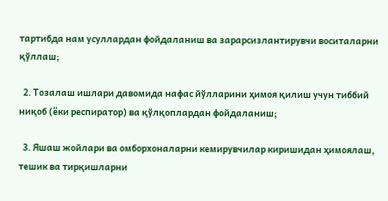тартибда нам усуллардан фойдаланиш ва зарарсизлантирувчи воситаларни қўллаш;

  2. Тозалаш ишлари давомида нафас йўлларини ҳимоя қилиш учун тиббий ниқоб (ёки респиратор) ва қўлқоплардан фойдаланиш;

  3. Яшаш жойлари ва омборхоналарни кемирувчилар киришидан ҳимоялаш, тешик ва тирқишларни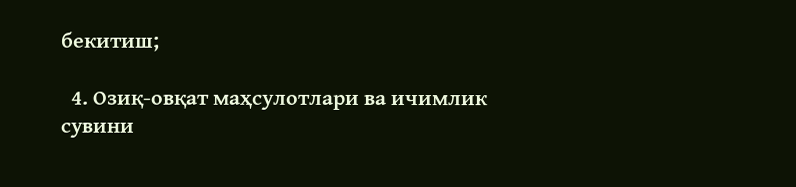бекитиш;

  4. Озиқ-овқат маҳсулотлари ва ичимлик сувини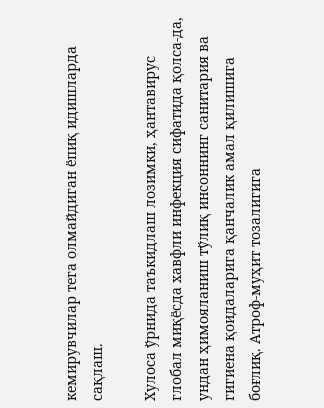кемирувчилар тега олмайдиган ёпиқ идишларда сақлаш.

Хулоса ўрнида таъкидлаш лозимки, ҳантавирус глобал миқёсда хавфли инфекция сифатида қолса-да, ундан ҳимояланиш тўлиқ инсоннинг санитария ва гигиена қоидаларига қанчалик амал қилишига боғлиқ. Атроф-муҳит тозалигига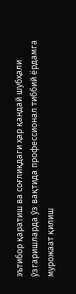эътибор қаратиш ва соғлиқдаги ҳар қандай шубҳали ўзгаришларда ўз вақтида профессионал тиббий ёрдамга мурожаат қилиш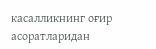касалликнинг оғир асоратларидан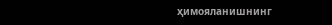ҳимояланишнинг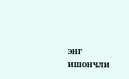энг ишончли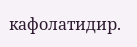кафолатидир.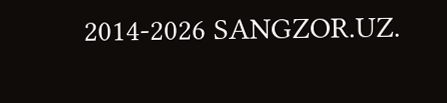2014-2026 SANGZOR.UZ.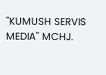"KUMUSH SERVIS MEDIA" MCHJ.